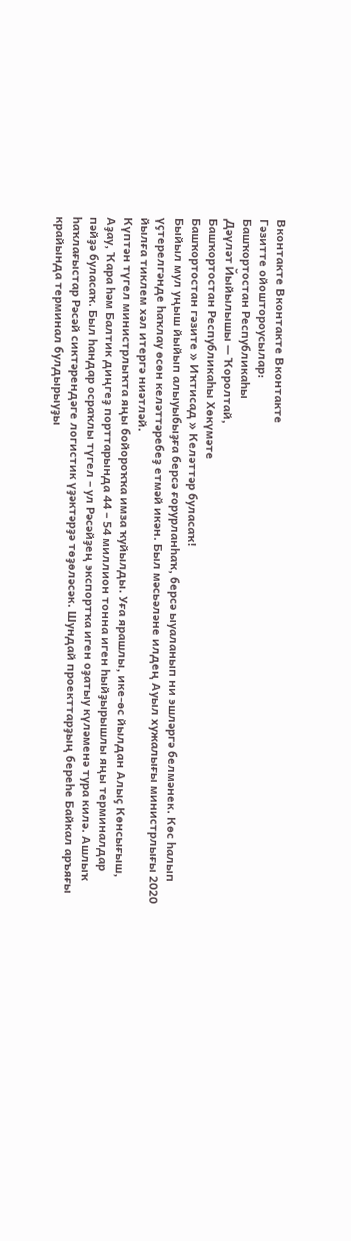Вконтакте Вконтакте Вконтакте
Гәзитте ойоштороусылар:
Башҡортостан Республикаһы
Дәүләт Йыйылышы — Ҡоролтай,
Башҡортостан Республикаһы Хөкүмәте
Башҡортостан гәзите » Иҡтисад » Келәттәр буласаҡ!
Быйыл мул уңыш йыйып алыуыбыҙға берсә ғорурланһаҡ, берсә ыуаланып ни эшләргә белмәнек. Көс һалып үҫтерелгәнде һаҡлау өсөн келәттәребеҙ етмәй икән. Был мәсьәләне илдең Ауыл хужалығы министрлығы 2020 йылға тиклем хәл итергә ниәтләй.
Күптән түгел министрлыҡта яңы бойороҡҡа имза ҡуйылды. Уға ярашлы, ике-өс йылдан Алыҫ Көнсығыш, Аҙау, Ҡара һәм Балтик диңгеҙ порттарында 44 – 54 миллион тонна иген һыйҙырышлы яңы терминалдар пәйҙә буласаҡ. Был һандар осраҡлы түгел – ул Рәсәйҙең экспортҡа иген оҙатыу күләменә тура килә. Ашлыҡ һаҡлағыстар Рәсәй сиктәрендәге логистик үҙәктәрҙә төҙөләсәк. Шундай проекттарҙың береһе Байкал аръяғы крайында терминал булдырыуҙы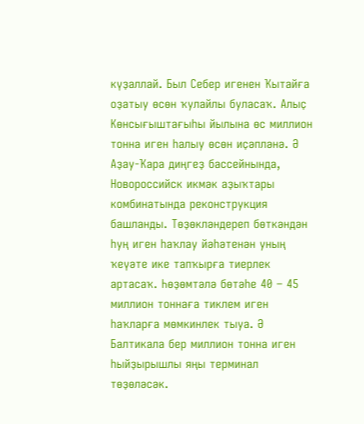күҙаллай. Был Себер игенен Ҡытайға оҙатыу өсөн ҡулайлы буласаҡ. Алыҫ Көнсығыштағыһы йылына өс миллион тонна иген һалыу өсөн иҫәпләнә. Ә Аҙау-Ҡара диңгеҙ бассейнында, Новороссийск икмәк аҙыҡтары комбинатында реконструкция башланды. Төҙөкләндереп бөткәндән һуң иген һаҡлау йәһәтенән уның ҡеүәте ике тапҡырға тиерлек артасаҡ. Һөҙөмтәлә бөтәһе 40 – 45 миллион тоннаға тиклем иген һаҡларға мөмкинлек тыуа. Ә Балтикала бер миллион тонна иген һыйҙырышлы яңы терминал төҙөләсәк.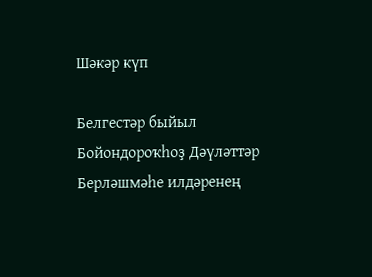Шәкәр күп

Белгестәр быйыл Бойондороҡһоҙ Дәүләттәр Берләшмәһе илдәренең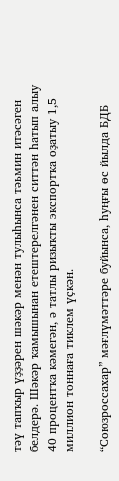тәү тапҡыр үҙҙәрен шәкәр менән тулыһынса тәьмин итәсәген белдерә. Шәкәр ҡамышынан етештерелгәнен ситтән һатып алыу 40 процентҡа кәмегән, ә татлы ризыҡты экспортҡа оҙатыу 1,5 миллион тоннаға тиклем үҫкән.

“Союзроссахар” мәғлүмәттәре буйынса, һуңғы өс йылда БДБ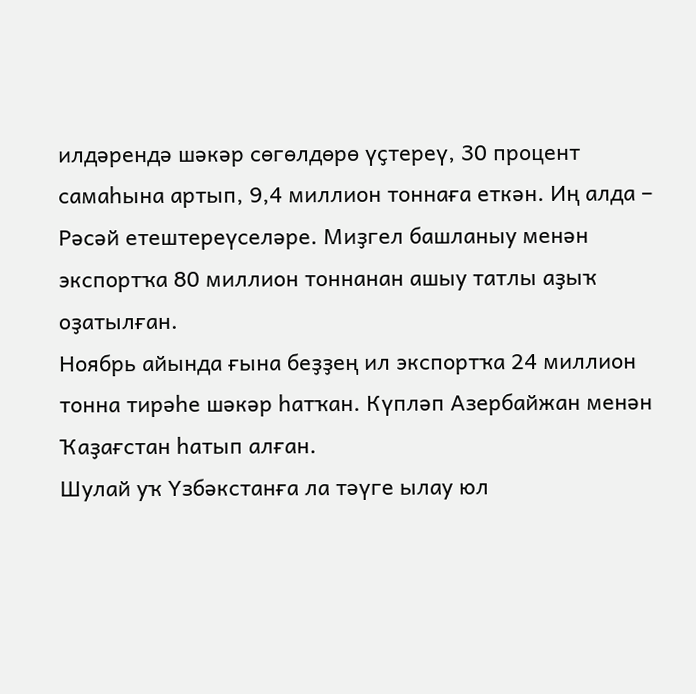илдәрендә шәкәр сөгөлдөрө үҫтереү, 30 процент самаһына артып, 9,4 миллион тоннаға еткән. Иң алда – Рәсәй етештереүселәре. Миҙгел башланыу менән экспортҡа 80 миллион тоннанан ашыу татлы аҙыҡ оҙатылған.
Ноябрь айында ғына беҙҙең ил экспортҡа 24 миллион тонна тирәһе шәкәр һатҡан. Күпләп Азербайжан менән Ҡаҙағстан һатып алған.
Шулай уҡ Үзбәкстанға ла тәүге ылау юл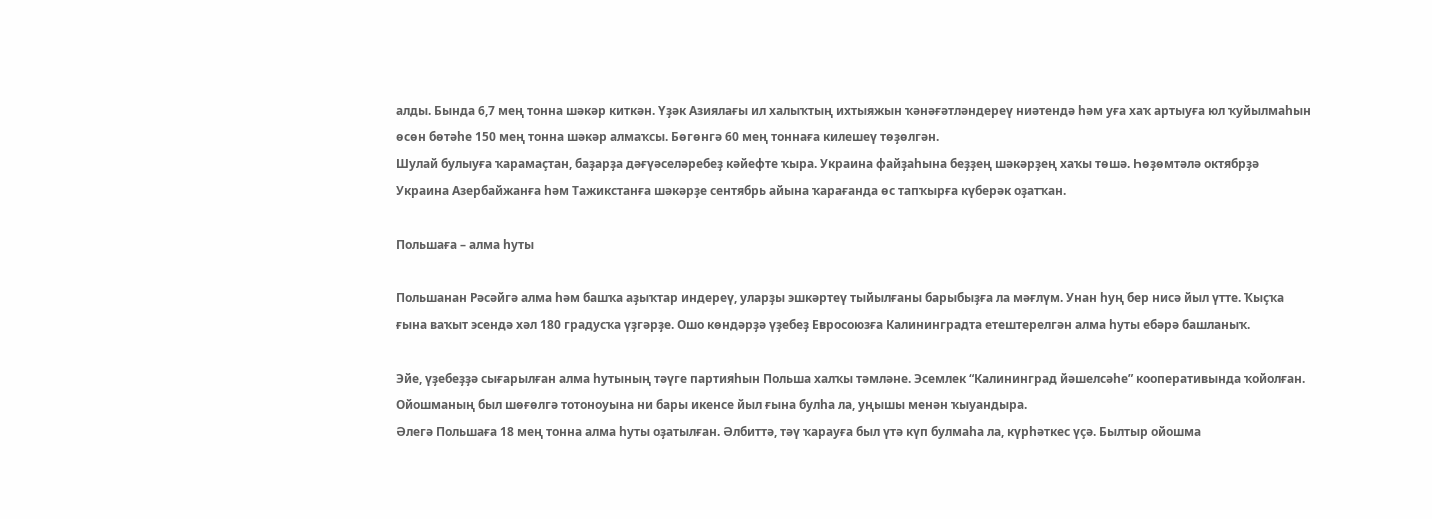алды. Бында 6,7 мең тонна шәкәр киткән. Үҙәк Азиялағы ил халыҡтың ихтыяжын ҡәнәғәтләндереү ниәтендә һәм уға хаҡ артыуға юл ҡуйылмаһын өсөн бөтәһе 150 мең тонна шәкәр алмаҡсы. Бөгөнгә 60 мең тоннаға килешеү төҙөлгән.
Шулай булыуға ҡарамаҫтан, баҙарҙа дәғүәселәребеҙ кәйефте ҡыра. Украина файҙаһына беҙҙең шәкәрҙең хаҡы төшә. Һөҙөмтәлә октябрҙә Украина Азербайжанға һәм Тажикстанға шәкәрҙе сентябрь айына ҡарағанда өс тапҡырға күберәк оҙатҡан.

Польшаға – алма һуты

Польшанан Рәсәйгә алма һәм башҡа аҙыҡтар индереү, уларҙы эшкәртеү тыйылғаны барыбыҙға ла мәғлүм. Унан һуң бер нисә йыл үтте. Ҡыҫҡа ғына ваҡыт эсендә хәл 180 градусҡа үҙгәрҙе. Ошо көндәрҙә үҙебеҙ Евросоюзға Калининградта етештерелгән алма һуты ебәрә башланыҡ.

Эйе, үҙебеҙҙә сығарылған алма һутының тәүге партияһын Польша халҡы тәмләне. Эсемлек “Калининград йәшелсәһе” кооперативында ҡойолған. Ойошманың был шөғөлгә тотоноуына ни бары икенсе йыл ғына булһа ла, уңышы менән ҡыуандыра.
Әлегә Польшаға 18 мең тонна алма һуты оҙатылған. Әлбиттә, тәү ҡарауға был үтә күп булмаһа ла, күрһәткес үҫә. Былтыр ойошма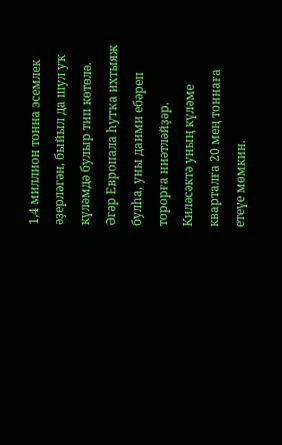1,4 миллион тонна эсемлек әҙерләгән, быйыл да шул уҡ күләмдә булыр тип көтөлә. Әгәр Европала һутҡа ихтыяж булһа, уны даими ебәреп торорға ниәтләйҙәр. Киләсәктә уның күләме кварталға 20 мең тоннаға етеүе мөмкин.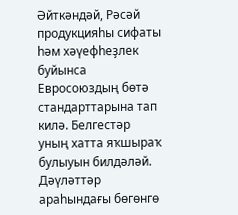Әйткәндәй, Рәсәй продукцияһы сифаты һәм хәүефһеҙлек буйынса Евросоюздың бөтә стандарттарына тап килә. Белгестәр уның хатта яҡшыраҡ булыуын билдәләй. Дәүләттәр араһындағы бөгөнгө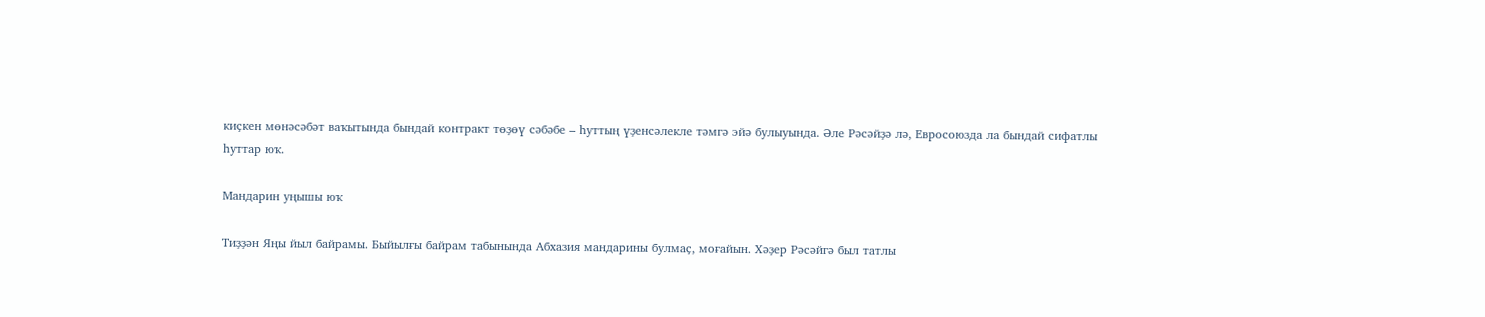киҫкен мөнәсәбәт ваҡытында бындай контракт төҙөү сәбәбе – һуттың үҙенсәлекле тәмгә эйә булыуында. Әле Рәсәйҙә лә, Евросоюзда ла бындай сифатлы һуттар юҡ.

Мандарин уңышы юҡ

Тиҙҙән Яңы йыл байрамы. Быйылғы байрам табынында Абхазия мандарины булмаҫ, моғайын. Хәҙер Рәсәйгә был татлы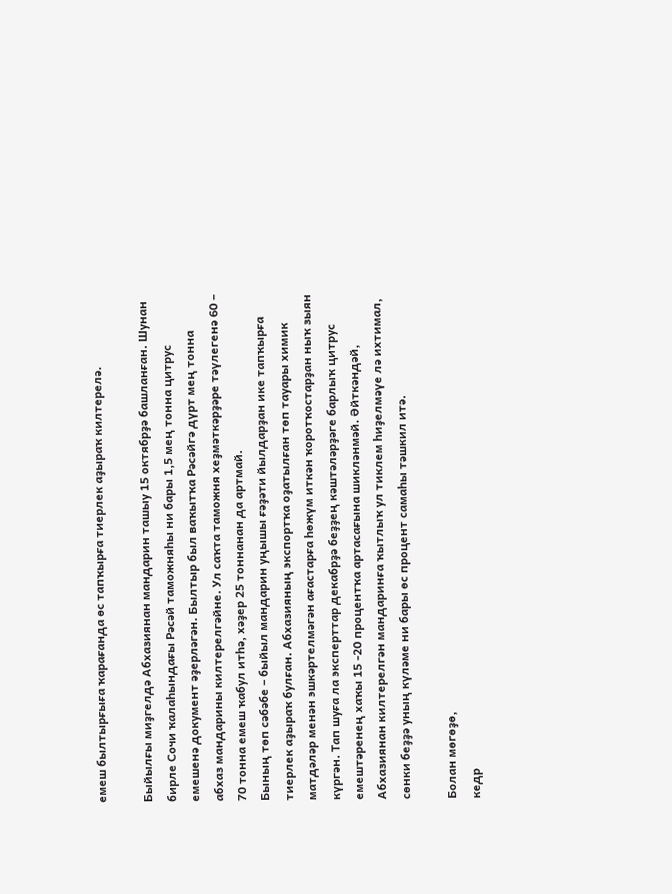емеш былтырғыға ҡарағанда өс тапҡырға тиерлек аҙыраҡ килтерелә.

Быйылғы миҙгелдә Абхазиянан мандарин ташыу 15 октябрҙә башланған. Шунан бирле Сочи ҡалаһындағы Рәсәй таможняһы ни бары 1,5 мең тонна цитрус емешенә документ әҙерләгән. Былтыр был ваҡытҡа Рәсәйгә дүрт мең тонна абхаз мандарины килтерелгәйне. Ул саҡта таможня хеҙмәткәрҙәре тәүлегенә 60 – 70 тонна емеш ҡабул итһә, хәҙер 25 тоннанан да артмай.
Бының төп сәбәбе – быйыл мандарин уңышы ғәҙәти йылдарҙан ике тапҡырға тиерлек аҙыраҡ булған. Абхазияның экспортҡа оҙатылған төп тауары химик матдәләр менән эшкәртелмәгән ағастарға һөжүм иткән ҡоротҡостарҙан ныҡ зыян күргән. Тап шуға ла эксперттар декабрҙә беҙҙең кәштәләрҙәге барлыҡ цитрус емештәренең хаҡы 15 -20 процентҡа артасағына шикләнмәй. Әйткәндәй, Абхазиянан килтерелгән мандаринға ҡытлыҡ ул тиклем һиҙелмәүе лә ихтимал, сөнки беҙҙә уның күләме ни бары өс процент самаһы тәшкил итә.

Болан мөгөҙө,
кедр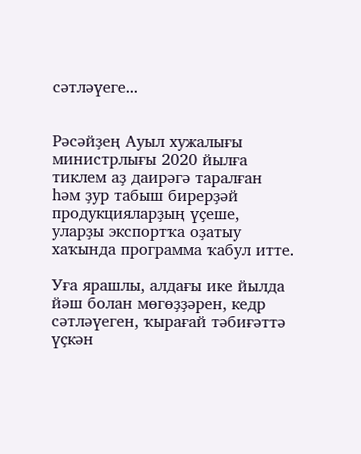сәтләүеге...


Рәсәйҙең Ауыл хужалығы министрлығы 2020 йылға тиклем аҙ даирәгә таралған һәм ҙур табыш бирерҙәй продукцияларҙың үҫеше, уларҙы экспортҡа оҙатыу хаҡында программа ҡабул итте.

Уға ярашлы, алдағы ике йылда йәш болан мөгөҙҙәрен, кедр сәтләүеген, ҡырағай тәбиғәттә үҫкән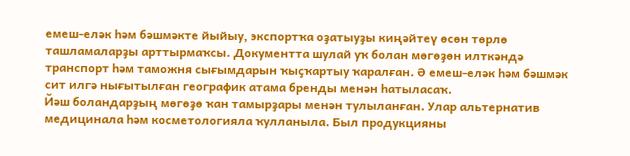емеш-еләк һәм бәшмәкте йыйыу, экспортҡа оҙатыуҙы киңәйтеү өсөн төрлө ташламаларҙы арттырмаҡсы. Документта шулай уҡ болан мөгөҙөн илткәндә транспорт һәм таможня сығымдарын ҡыҫҡартыу ҡаралған. Ә емеш-еләк һәм бәшмәк сит илгә нығытылған географик атама бренды менән һатыласаҡ.
Йәш боландарҙың мөгөҙө ҡан тамырҙары менән тулыланған. Улар альтернатив медицинала һәм косметологияла ҡулланыла. Был продукцияны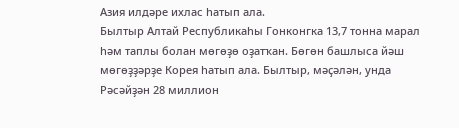Азия илдәре ихлас һатып ала.
Былтыр Алтай Республикаһы Гонконгка 13,7 тонна марал һәм таплы болан мөгөҙө оҙатҡан. Бөгөн башлыса йәш мөгөҙҙәрҙе Корея һатып ала. Былтыр, мәҫәлән, унда Рәсәйҙән 28 миллион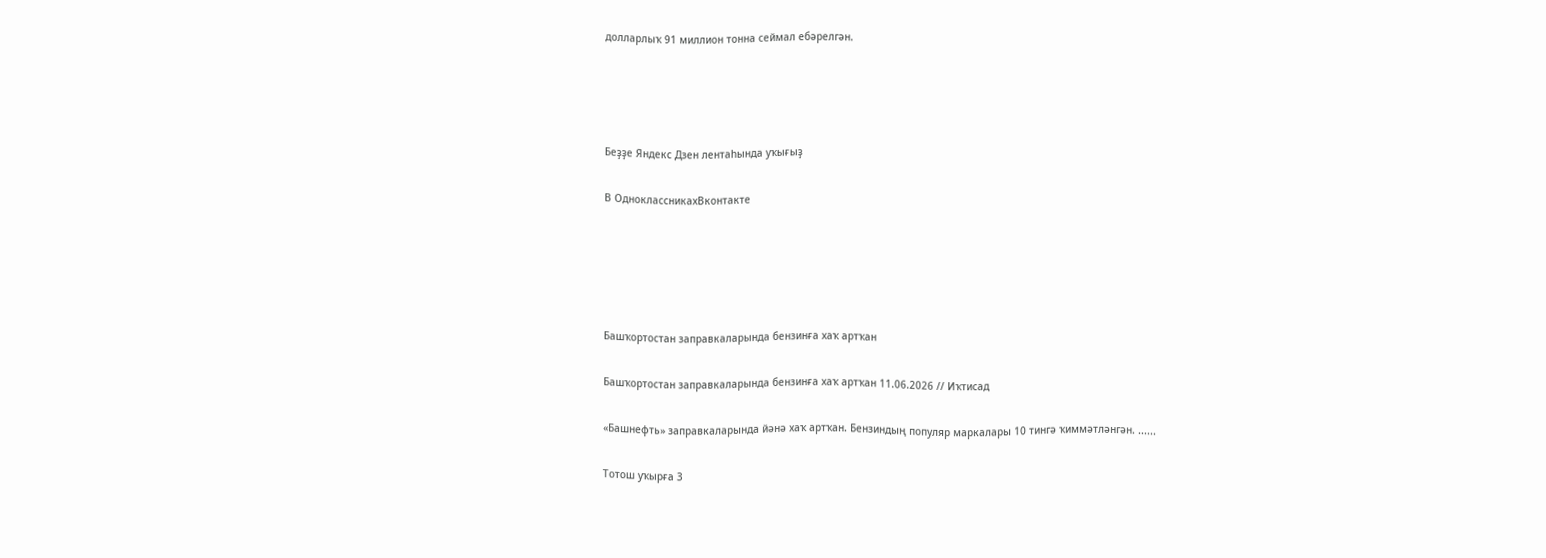долларлыҡ 91 миллион тонна сеймал ебәрелгән.




Беҙҙе Яндекс Дзен лентаһында уҡығыҙ

В ОдноклассникахВконтакте





Башҡортостан заправкаларында бензинға хаҡ артҡан

Башҡортостан заправкаларында бензинға хаҡ артҡан 11.06.2026 // Иҡтисад

«Башнефть» заправкаларында йәнә хаҡ артҡан. Бензиндың популяр маркалары 10 тингә ҡиммәтләнгән. ......

Тотош уҡырға 3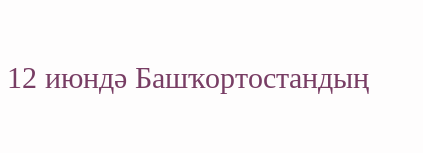12 июндә Башҡортостандың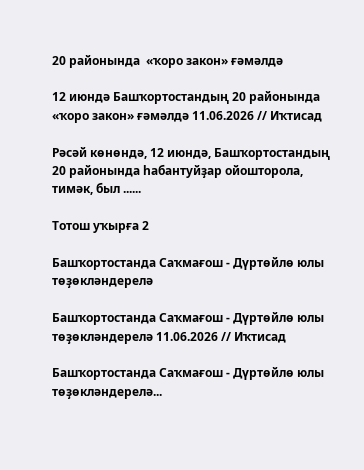20 районында  «ҡоро закон» ғәмәлдә

12 июндә Башҡортостандың 20 районында «ҡоро закон» ғәмәлдә 11.06.2026 // Иҡтисад

Рәсәй көнөндә, 12 июндә, Башҡортостандың 20 районында һабантуйҙар ойошторола, тимәк, был ......

Тотош уҡырға 2

Башҡортостанда Саҡмағош - Дүртөйлө юлы төҙөкләндерелә

Башҡортостанда Саҡмағош - Дүртөйлө юлы төҙөкләндерелә 11.06.2026 // Иҡтисад

Башҡортостанда Саҡмағош - Дүртөйлө юлы төҙөкләндерелә...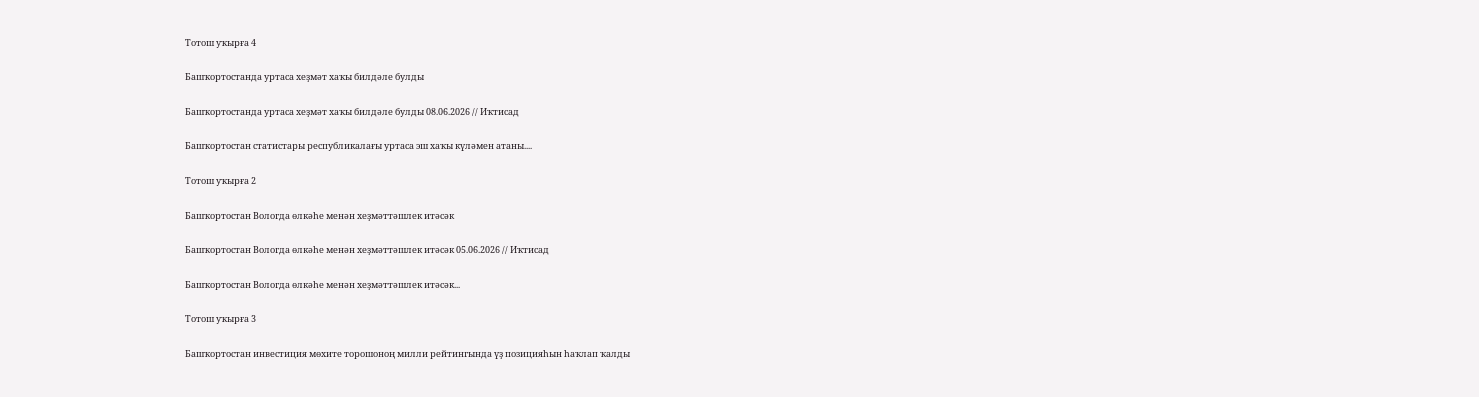Тотош уҡырға 4

Башҡортостанда уртаса хеҙмәт хаҡы билдәле булды

Башҡортостанда уртаса хеҙмәт хаҡы билдәле булды 08.06.2026 // Иҡтисад

Башҡортостан статистары республикалағы уртаса эш хаҡы күләмен атаны....

Тотош уҡырға 2

Башҡортостан Вологда өлкәһе менән хеҙмәттәшлек итәсәк

Башҡортостан Вологда өлкәһе менән хеҙмәттәшлек итәсәк 05.06.2026 // Иҡтисад

Башҡортостан Вологда өлкәһе менән хеҙмәттәшлек итәсәк...

Тотош уҡырға 3

Башҡортостан инвестиция мөхите торошоноң милли рейтингында үҙ позицияһын һаҡлап ҡалды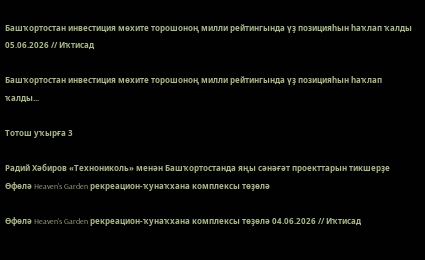Башҡортостан инвестиция мөхите торошоноң милли рейтингында үҙ позицияһын һаҡлап ҡалды 05.06.2026 // Иҡтисад

Башҡортостан инвестиция мөхите торошоноң милли рейтингында үҙ позицияһын һаҡлап ҡалды...

Тотош уҡырға 3

Радий Хәбиров «Технониколь» менән Башҡортостанда яңы сәнәғәт проекттарын тикшерҙе
Өфөлә Heaven's Garden рекреацион-ҡунаҡхана комплексы төҙөлә

Өфөлә Heaven's Garden рекреацион-ҡунаҡхана комплексы төҙөлә 04.06.2026 // Иҡтисад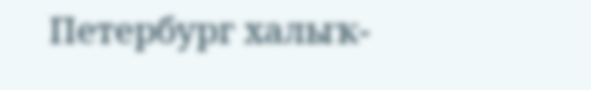Петербург халыҡ-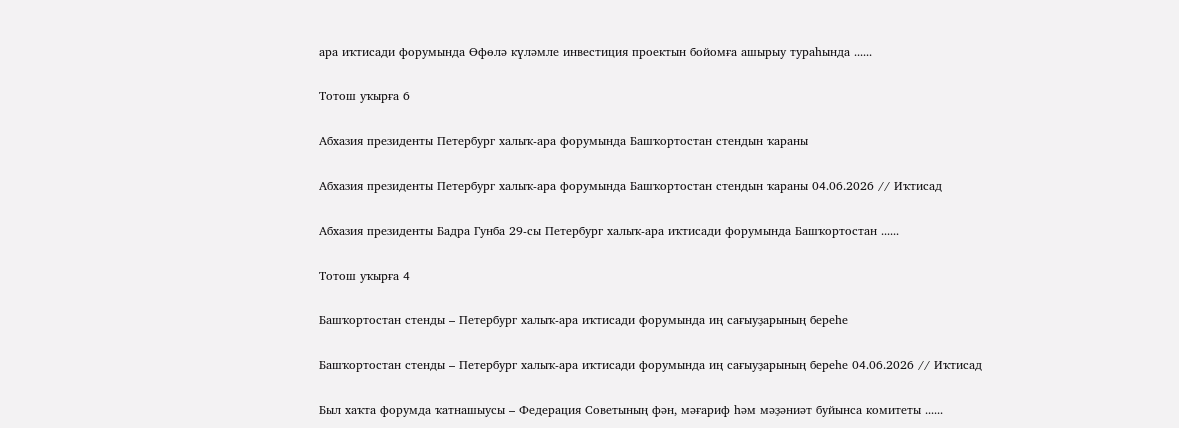ара иҡтисади форумында Өфөлә күләмле инвестиция проектын бойомға ашырыу тураһында ......

Тотош уҡырға 6

Абхазия президенты Петербург халыҡ-ара форумында Башҡортостан стендын ҡараны

Абхазия президенты Петербург халыҡ-ара форумында Башҡортостан стендын ҡараны 04.06.2026 // Иҡтисад

Абхазия президенты Бадра Гунба 29-сы Петербург халыҡ-ара иҡтисади форумында Башҡортостан ......

Тотош уҡырға 4

Башҡортостан стенды – Петербург халыҡ-ара иҡтисади форумында иң сағыуҙарының береһе

Башҡортостан стенды – Петербург халыҡ-ара иҡтисади форумында иң сағыуҙарының береһе 04.06.2026 // Иҡтисад

Был хаҡта форумда ҡатнашыусы – Федерация Советының фән, мәғариф һәм мәҙәниәт буйынса комитеты ......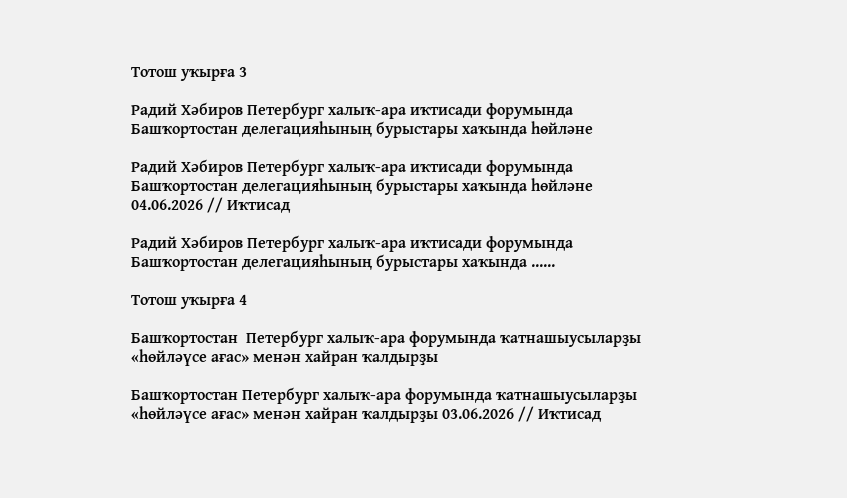Тотош уҡырға 3

Радий Хәбиров Петербург халыҡ-ара иҡтисади форумында Башҡортостан делегацияһының бурыстары хаҡында һөйләне

Радий Хәбиров Петербург халыҡ-ара иҡтисади форумында Башҡортостан делегацияһының бурыстары хаҡында һөйләне 04.06.2026 // Иҡтисад

Радий Хәбиров Петербург халыҡ-ара иҡтисади форумында Башҡортостан делегацияһының бурыстары хаҡында ......

Тотош уҡырға 4

Башҡортостан  Петербург халыҡ-ара форумында ҡатнашыусыларҙы «һөйләүсе ағас» менән хайран ҡалдырҙы

Башҡортостан Петербург халыҡ-ара форумында ҡатнашыусыларҙы «һөйләүсе ағас» менән хайран ҡалдырҙы 03.06.2026 // Иҡтисад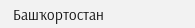Башҡортостан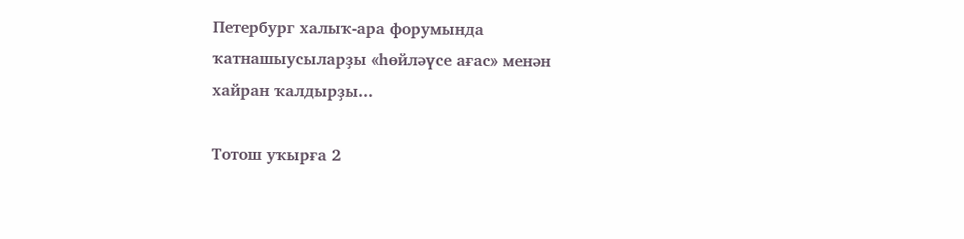Петербург халыҡ-ара форумында ҡатнашыусыларҙы «һөйләүсе ағас» менән хайран ҡалдырҙы...

Тотош уҡырға 2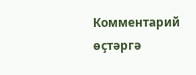Комментарий өҫтәргә